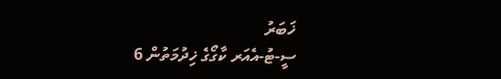ޚަބަރު
ސީ-ޓު-އެއަރ ކާގޯގެ ޚިދުމަތުން 6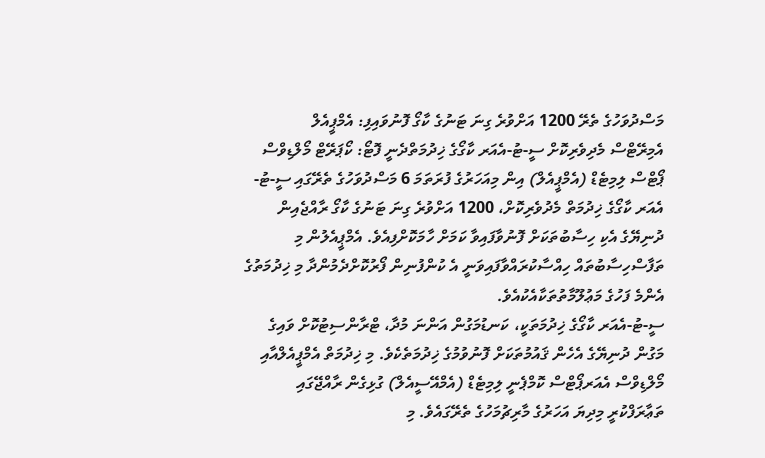މަސްދުވަހުގެ ތެރޭ 1200 އަށްވުރެ ގިނަ ޓަނުގެ ކާގޯ ފޮނުވައިފި: އެމްޕީއެލް
އެމިރޭޓްސް މެދިވެރިކޮށް ސީ-ޓު-އެއަރ ކާގޯގެ ޚިދުމަތްދެނީ ފޮޓޯ: ކޯޕަރޭޓް މޯލްޑިވްސް
ޕޯޓްސް ލިމިޓެޑް (އެމްޕީއެލް) އިން މިއަހަރުގެ ފުރަތަމަ 6 މަސްދުވަހުގެ ތެރޭގައި ސީ-ޓު-އެއަރ ކާގޯގެ ޚިދުމަތް މެދުވެރިކޮށް، 1200 އަށްވުރެ ގިނަ ޓަނުގެ ކާގޯ ރާއްޖެއިން ދުނިޔޭގެ އެކި ހިސާބުތަކަށް ފޮނުވާފައިވާ ކަމަށް ހާމަކޮށްފިއެވެ. އެމްޕީއެލުން މި ތަފާސްހިސާބުތައް ހިއްސާކުރައްވާފައިވަނީ އެ ކުންފުނިން ފޯރުކޮށްދެމުންދާ މި ޚިދުމަތުގެ އެންމެ ފަހުގެ މަޢުލޫމާތުތަކާއެކުއެވެ.
ސީ-ޓު-އެއަރ ކާގޯގެ ޚިދުމަތަކީ، ކަނޑުމަގުން އަންނަ މުދާ، ޓްރާންސިޓުކޮށް ވައިގެ މަގުން ދުނިޔޭގެ އެހެން ޤައުމުތަކަށް ފޮނުވުމުގެ ޚިދުމަތެކެވެ. މި ޚިދުމަތް އެމްޕީއެލްއާއި މޯލްޑިވްސް އެއަރޕޯޓްސް ކޮމްޕެނީ ލިމިޓެޑް (އެމްއޭސީއެލް) ގުޅިގެން ރާއްޖޭގައި ތަޢާރަފްކުރީ މިދިޔަ އަހަރުގެ މާރިޗުމަހުގެ ތެރޭގައެވެ. މި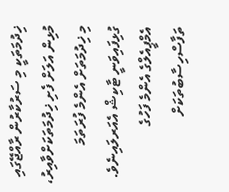ޚިދުމަތަކީ މި ސަރުކާރުން ރާއްޖޭގައި މުޅިން އަލަށް ފެށި ޚިދުމަތަކަށްވާއިރު، މި ޚިދުމަތަށް އެންމެ ފުރަތަމަ ގުޅިފައިވަނީ ޓާކިޝް އެއަރލައިނެވެ.
އެމްޕީއެލްގެ އެންމެ ފަހުގެ ތަފާސްހިސާބުތަކަށް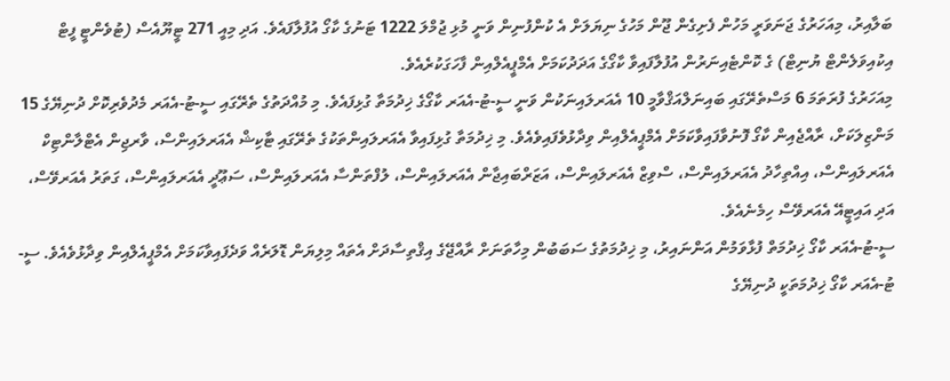ބަލާއިރު، މިއަހަރުގެ ޖަނަވަރީ މަހުން ފެށިގެން ޖޫން މަހުގެ ނިޔަލަށް އެ ކުންފުނިން ވަނީ މުޅި ޖުމްލަ 1222 ޓަނުގެ ކާގޯ އުފުލާފައެވެ. އަދި މިއީ 271 ޓީޔޫއެސް (ޓުވެންޓީ ފީޓް އިކުއިވަލެންޓް ޔުނިޓް) ގެ ކޮންޓެއިނަރުން އުފުލާފައިވާ ކާގޯގެ އަދަދުކަމަށް އެމްޕީއެލްއިން ފާހަގަކުރެއެވެ.
މިއަހަރުގެ ފުރަތަމަ 6 މަސްތެރޭގައި ބައިނަލްއަޤްވާމީ 10 އެއަރލައިނަކުން ވަނީ ސީ-ޓު-އެއަރ ކާގޯގެ ޚިދުމަތާ ގުޅިފައެވެ. މި މުއްދަތުގެ ތެރޭގައި ސީ-ޓު-އެއަރ މެދުވެރިކޮށް ދުނިޔޭގެ 15 މަންޒިލަކަށް، ރާއްޖެއިން ކާގޯ ފޮނުވާފައިވާކަމަށް އެމްޕީއެލްއިން ވިދާޅުވެފައިވެއެވެ. މި ޚިދުމަތާ ގުޅިފައިވާ އެއަރލައިންތަކުގެ ތެރޭގައި ޓާކިޝް އެއަރލައިންސް، ވާރޖިން އެޓްލާންޓިކް އެއަރލައިންސް، އިއްތިހާދު އެއަރލައިންސް، ސްވިޒް އެއަރލައިންސް، އަޒަރްބައިޖާން އެއަރލައިންސް، ލުފްތަންސާ އެއަރލައިންސް، ސަޢޫދީ އެއަރލައިންސް، ގަތަރު އެއަރވޭސް، އަދި އައިޓީއޭ އެއަރވޭސް ހިމެނެއެވެ.
ސީ-ޓު-އެއަރ ކާގޯ ޚިދުމަތް ފުޅާވަމުން އަންނައިރު، މި ޚިދުމަތުގެ ސަބަބުން މިހާތަނަށް ރާއްޖޭގެ އިޤްތިސާދަށް އެތައް މިލިޔަން ޑޮލަރެއް ވަދެފައިވާކަމަށް އެމްޕީއެލްއިން ވިދާޅުވެއެވެ. ސީ-ޓު-އެއަރ ކާގޯ ޚިދުމަތަކީ ދުނިޔޭގެ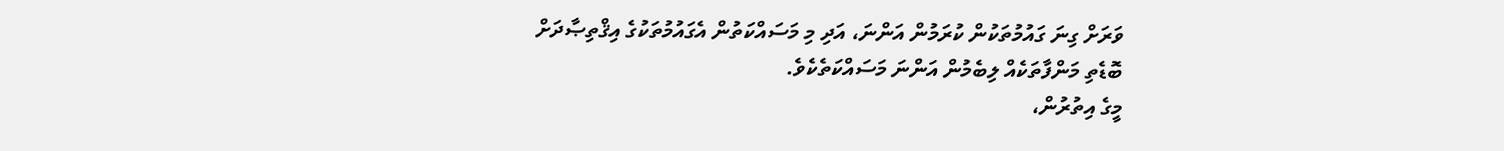ވަރަށް ގިނަ ގައުމުތަކުން ކުރަމުން އަންނަ، އަދި މި މަސައްކަތުން އެގައުމުތަކުގެ އިޤްތިޞާދަށް ބޮޑެތި މަންފާތަކެއް ލިބެމުން އަންނަ މަސައްކަތެކެވެ.
މީގެ އިތުރުން،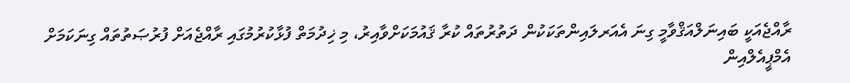ރާއްޖެއަކީ ބައިނަލްއަޤްވާމީ ގިނަ އެއަރލައިންތަކަކުން ދަތުރުތައް ކުރާ ޤައުމަކަށްވާއިރު، މި ޚިދުމަތް ފުޅާކުރުމުގައި ރާއްޖެއަށް ފުރުޞަތުތައް ގިނަކަމަށް އެމްޕީއެލްއިން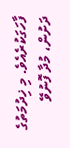ފާހަގަކުރެއެވެ. މި ޚިދުމަތުގެ ދަށުން، މުދާ ފޮނުވޭ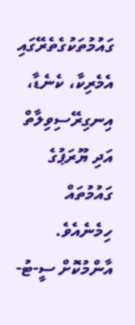ގައުމުތަކުގެތެރޭގައި އެމެރިކާ، ކެނެޑާ، އިނގިރޭސިވިލާތް އަދި ޔޫރަޕުގެ ގައުމުތައް ހިމެނެއެވެ. އާންމުކޮށް ސީ-ޓު-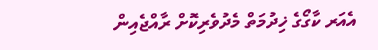އެއަރ ކާގޯގެ ޚިދުމަތް މެދުވެރިކޮށް ރާއްޖެއިން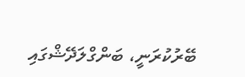ބޭރުކުރަނީ، ބަންގްލަދޭޝްގައި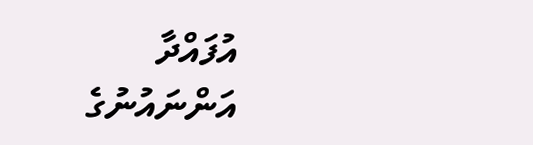އުފައްދާ އަންނައުނުގެ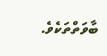ބާވަތްތަކެވެ.